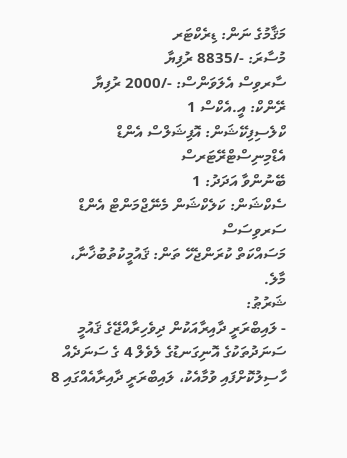މަޤާމުގެ ނަން: ޑިރެކްޓަރ
މުސާރަ: -/8835 ރުފިޔާ
ސާރވިސް އެލަވަންސް: -/2000 ރުފިޔާ
ރޭންކް: އީ.އެކްސް 1
ކްލެސިފިކޭޝަން: އޮފިޝަލްސް އެންޑް އެޑްމިނިސްޓްރޭޓަރސް
ބޭނުންވާ އަދަދު: 1
ސެކްޝަން: ކަލެކްޝަން މެނޭޖްމަންޓް އެންޑް ސަރވިސަސް
މަސައްކަތް ކުރަންޖެހޭ ތަން: ޤައުމީކުތުބުޚާނާ، މާލެ.
ޝަރުޠު:
- ލައިބްރަރީ ދާއިރާއަކުން ދިވެހިރާއްޖޭގެ ޤައުމީ ސަނަދުތަކުގެ އޮނިގަނޑުގެ ލެވެލް 4 ގެ ސަނަދެއް ހާސިލުކޮށްފައި ވުމާއެކު، ލައިބްރަރީ ދާއިރާއެއްގައި 8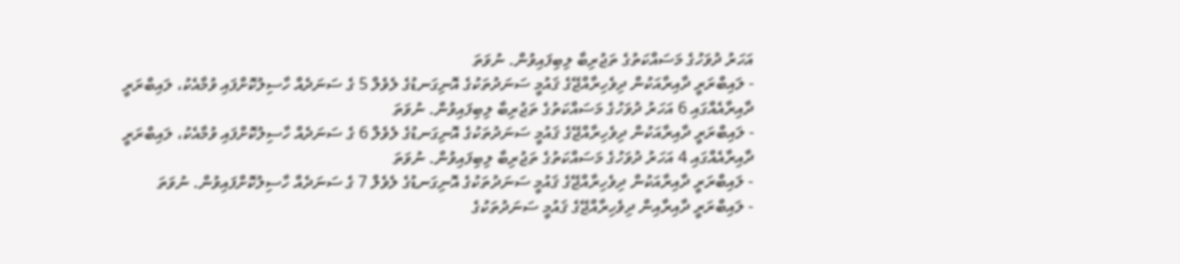އަހަރު ދުވަހުގެ މަސައްކަތުގެ ތަޖުރިބާ ލިބިފައިވުން. ނުވަތަ
- ލައިބްރަރީ ދާއިރާއަކުން ދިވެހިރާއްޖޭގެ ޤައުމީ ސަނަދުތަކުގެ އޮނިގަނޑުގެ ލެވެލް 5 ގެ ސަނަދެއް ހާސިލުކޮށްފައި ވުމާއެކު، ލައިބްރަރީ ދާއިރާއެއްގައި 6 އަހަރު ދުވަހުގެ މަސައްކަތުގެ ތަޖުރިބާ ލިބިފައިވުން. ނުވަތަ
- ލައިބްރަރީ ދާއިރާއަކުން ދިވެހިރާއްޖޭގެ ޤައުމީ ސަނަދުތަކުގެ އޮނިގަނޑުގެ ލެވެލް 6 ގެ ސަނަދެއް ހާސިލުކޮށްފައި ވުމާއެކު، ލައިބްރަރީ ދާއިރާއެއްގައި 4 އަހަރު ދުވަހުގެ މަސައްކަތުގެ ތަޖުރިބާ ލިބިފައިވުން. ނުވަތަ
- ލައިބްރަރީ ދާއިރާއަކުން ދިވެހިރާއްޖޭގެ ޤައުމީ ސަނަދުތަކުގެ އޮނިގަނޑުގެ ލެވެލް 7 ގެ ސަނަދެއް ހާސިލުކޮށްފައިވުން. ނުވަތަ
- ލައިބްރަރީ ދާއިރާއިން ދިވެހިރާއްޖޭގެ ޤައުމީ ސަނަދުތަކުގެ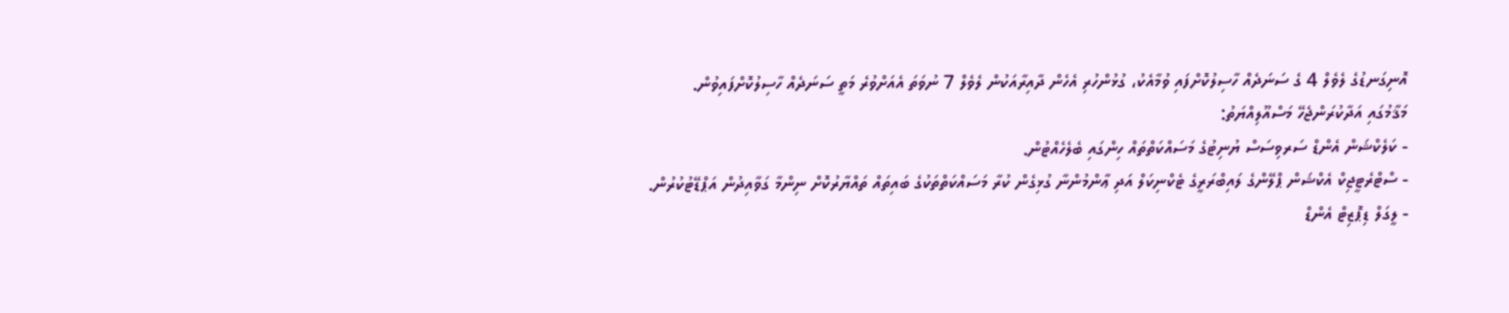އޮނިގަނޑުގެ ލެވެލް 4 ގެ ސަނަދެއް ހާސިލުކޮށްފައި ވުމާއެކު، ގުޅުންހުރި އެހެން ދާއިރާއަކުން ލެވެލް 7 ނުވަތަ އެއަށްވުރެ މަތީ ސަނަދެއް ހާސިލުކޮށްފައިވުން.
މަޤާމުގައި އަދާކުރަންޖެހޭ މަސްއޫލިއްޔަތު:
- ކަލެކްޝަން އެންޑް ސަރވިސަސް ޔުނިޓުގެ މަސައްކަތްތައް ހިންގައި ބެލެހެއްޓުން.
- ސްޓްރެޓީޖިކް އެކްޝަން ޕްލޭންގެ ލައިބްރަރީގެ ޓެކްނިކަލް އަދި ޢާންމުންނާ ގުޅިގެން ކުރާ މަސައްކަތްތަކުގެ ބައިތައް ތައްޔާރުކޮށް ނިންމާ ގަވާއިދުން އަޕްޑޭޓުކުރުން.
- ލީގަލް ޑިޕޮޒިޓް އެންޑް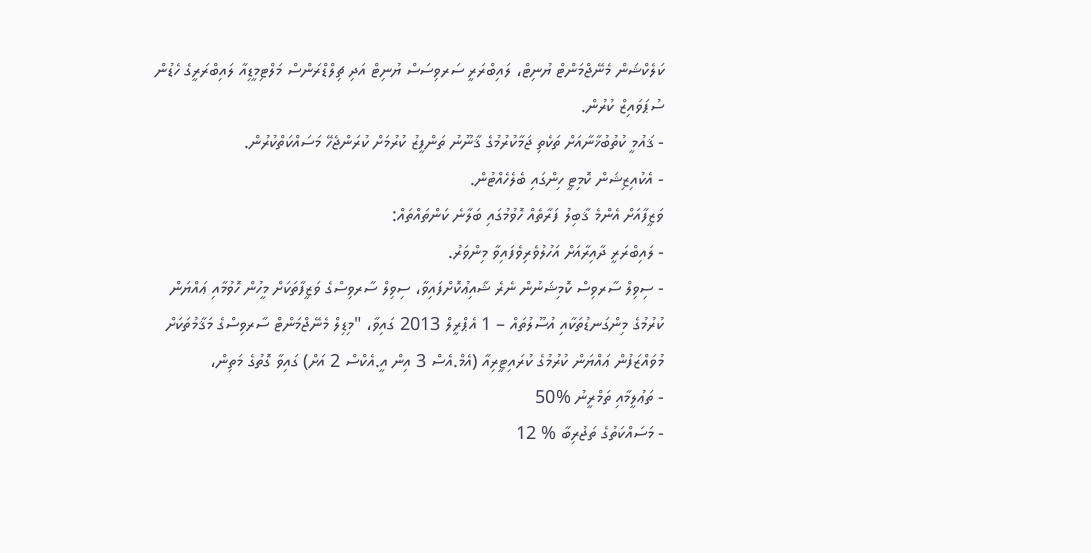ކަލެކްޝަން މެނޭޖްމަންޓް ޔުނިޓް، ލައިބްރަރީ ސަރވިސަސް ޔުނިޓް އަދި ޗިލްޑްރަންސް މަލްޓިމީޑިއާ ލައިބްރަރީގެ ހެޑުން ސުޕަވައިޒް ކުރުން.
- ޤައުމީ ކުތުބުޚާނާއަށް ތަކެތި ޖަމާކުރުމުގެ ޤާނޫނު ތަންފީޒު ކުރުމަށް ކުރަންޖެހޭ މަސައްކަތްކުރުން.
- އެކުއިޒިޝަން ކޮމިޓީ ހިންގައި ބެލެހެއްޓުން.
ވަޒީފާއަށް އެންމެ ޤާބިލު ފަރާތެއް ހޮވުމުގައި ބަލާނެ ކަންތައްތައް:
- ލައިބްރަރީ ދާއިރާއަށް އަހުލުވެރިވެފައިވާ މިންވަރު.
- ސިވިލް ސާރވިސް ކޮމިޝަނުން ނެރެ ޝާއިޢުކޮށްފައިވާ، ސިވިލް ސާރވިސްގެ ވަޒީފާތަކަށް މީހުން ހޮވުމާއި ޢައްޔަން ކުރުމުގެ މިންގަނޑުތަކާއި އުސޫލުތައް – 1 އެޕްރީލް 2013 ގައިވާ، "މިޑިލް މެނޭޖްމަންޓް ސާރވިސްގެ މަޤާމުތަކަށް މުވައްޒަފުން ޢައްޔަން ކުރުމުގެ ކުރައިޓީރިއާ (އެމް.އެސް 3 އިން އީ.އެކްސް 2 އަށް) ގައިވާ ގޮތުގެ މަތިން،
- ތަޢުލީމާއި ތަމްރީނު %50
- މަސައްކަތުގެ ތަޖުރިބާ % 12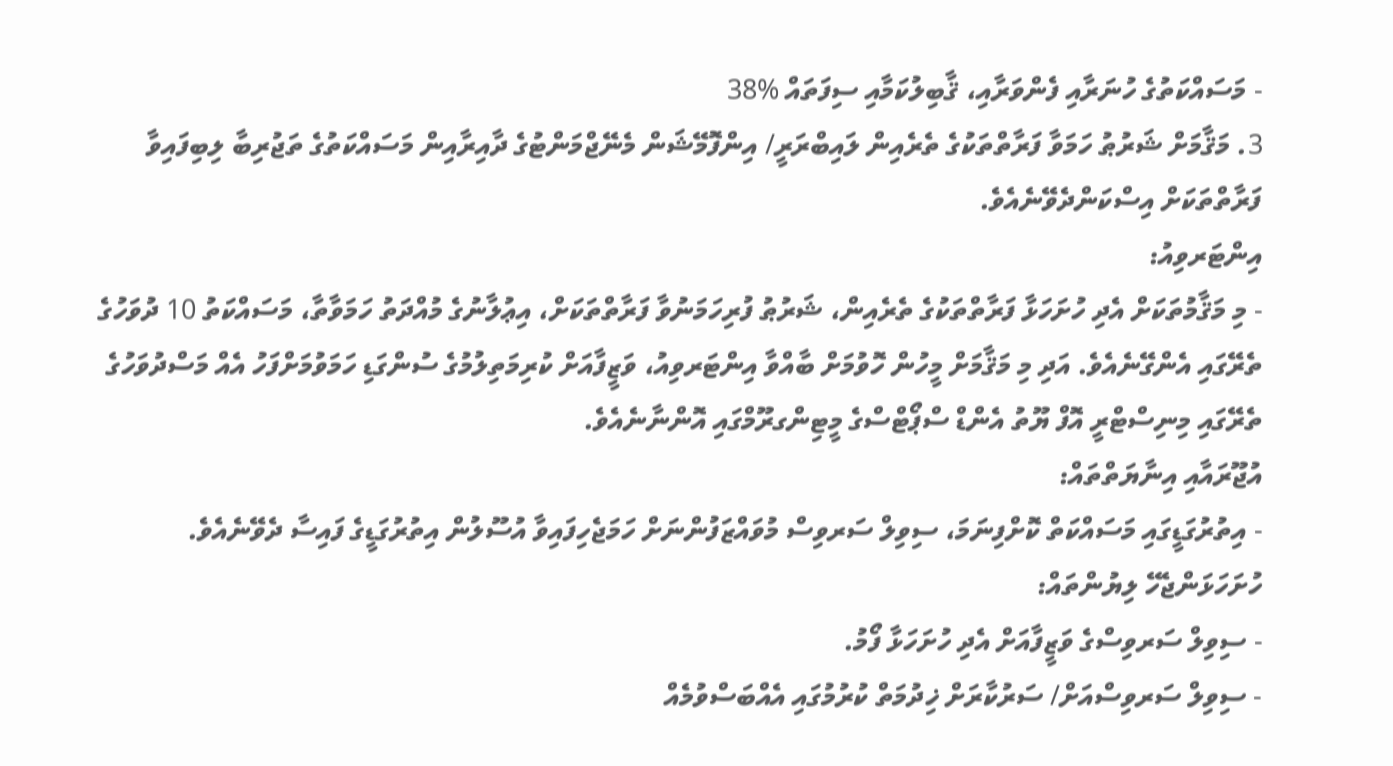- މަސައްކަތުގެ ހުނަރާއި ފެންވަރާއި، ޤާބިލުކަމާއި ސިފަތައް %38
3. މަޤާމަށް ޝަރުޠު ހަމަވާ ފަރާތްތަކުގެ ތެރެއިން ލައިބްރަރީ/ އިންފޮމޭޝަން މެނޭޖްމަންޓުގެ ދާއިރާއިން މަސައްކަތުގެ ތަޖުރިބާ ލިބިފައިވާ ފަރާތްތަކަށް އިސްކަންދެވޭނެއެވެ.
އިންޓަރވިއު:
- މި މަޤާމުތަކަށް އެދި ހުށަހަޅާ ފަރާތްތަކުގެ ތެރެއިން، ޝަރުޠު ފުރިހަމަނުވާ ފަރާތްތަކަށް، އިޢުލާނުގެ މުއްދަތު ހަމަވާތާ، މަސައްކަތު 10 ދުވަހުގެ ތެރޭގައި އެންގޭނެއެވެ. އަދި މި މަޤާމަށް މީހުން ހޮވުމަށް ބާއްވާ އިންޓަރވިއު، ވަޒީފާއަށް ކުރިމަތިލުމުގެ ސުންގަޑި ހަމަވުމަށްފަހު އެއް މަސްދުވަހުގެ ތެރޭގައި މިނިސްޓްރީ އޮފް ޔޫތު އެންޑް ސްޕޯޓްސްގެ މީޓިންގރޫމްގައި އޮންނާނެއެވެ.
އުޖޫރައާއި އިނާޔަތްތައް:
- އިތުރުގަޑީގައި މަސައްކަތް ކޮށްފިނަމަ، ސިވިލް ސަރވިސް މުވައްޒަފުންނަށް ހަމަޖެހިފައިވާ އުސޫލުން އިތުރުގަޑީގެ ފައިސާ ދެވޭނެއެވެ.
ހުށަހަޅަންޖެހޭ ލިޔުންތައް:
- ސިވިލް ސަރވިސްގެ ވަޒީފާއަށް އެދި ހުށަހަޅާ ފޯމު.
- ސިވިލް ސަރވިސްއަށް/ ސަރުކާރަށް ޚިދުމަތް ކުރުމުގައި އެއްބަސްވުމެއް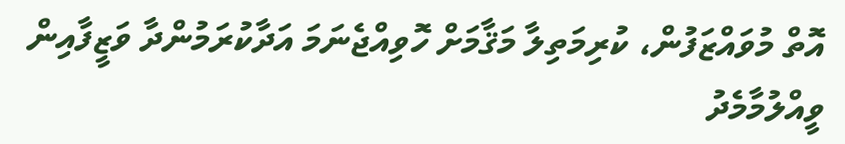އޮތް މުވައްޒަފުން، ކުރިމަތިލާ މަޤާމަށް ހޮވިއްޖެނަމަ އަދާކުރަމުންދާ ވަޒީފާއިން ވީއްލުމާމެދު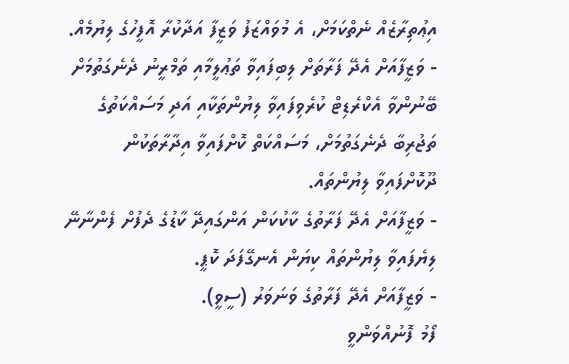އިޢުތިރާޒެއް ނެތްކަމަށް، އެ މުވައްޒަފު ވަޒީފާ އަދާކުރާ އޮފީހުގެ ލިޔުމެއް.
- ވަޒީފާއަށް އެދޭ ފަރާތަށް ލިބިފައިވާ ތަޢުލީމާއި ތަމްރީނު ދެނެގަތުމަށް ބޭނުންވާ އެކްރެޑިޓް ކުރެވިފައިވާ ލިޔުންތަކާއި އަދި މަސައްކަތުގެ ތަޖުރިބާ ދެނެގަތުމަށް، މަސައްކަތް ކޮށްފައިވާ އިދާރާތަކުން ދޫކޮށްފައިވާ ލިޔުންތައް.
- ވަޒީފާއަށް އެދޭ ފަރާތުގެ ކާކުކަން އަންގައިދޭ ކާޑުގެ ދެފުށް ފެންނާނޭ ލިޔެފައިވާ ލިޔުންތައް ކިޔަން އެނގޭފަދަ ކޮޕީ.
- ވަޒީފާއަށް އެދޭ ފަރާތުގެ ވަނަވަރު (ސީވީ).
ފޯމު ފޮނުއްވަންވީ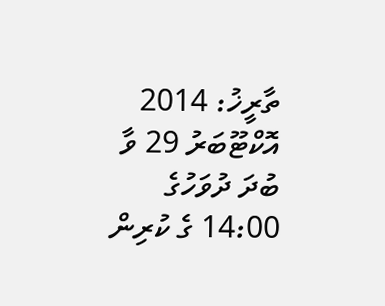ތާރީޚު: 2014 އޮކްޓޫބަރު 29 ވާ ބުދަ ދުވަހުގެ 14:00 ގެ ކުރިން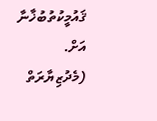ޤައުމީކުތުބުޚާނާ އަށް. (މެދުޒިޔާރަތް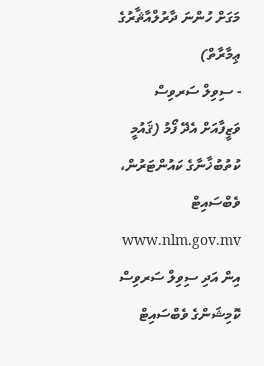މަގަށް ހުންނަ ދާރުލްއާޘާރުގެ ޢިމާރާތް)
- ސިވިލް ސަރވިސް ވަޒީފާއަށް އެދޭ ފޯމު (ޤައުމީ ކުތުބުޚާނާގެ ކައުންޓަރުން، ވެބްސައިޓް www.nlm.gov.mv އިން އަދި ސިވިލް ސަރވިސް ކޮމިޝަންގެ ވެބްސައިޓް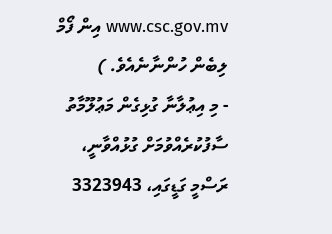www.csc.gov.mv އިން ފޯމް ލިބެން ހުންނާނެއެވެ. )
- މި އިޢުލާނާ ގުޅިގެން މަޢުލޫމާތު ސާފުކުރެއްވުމަށް ގުޅުއްވާނީ، ރަސްމީ ގަޑީގައި، 3323943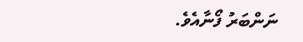ނަންބަރު ފޯނާއެވެ.